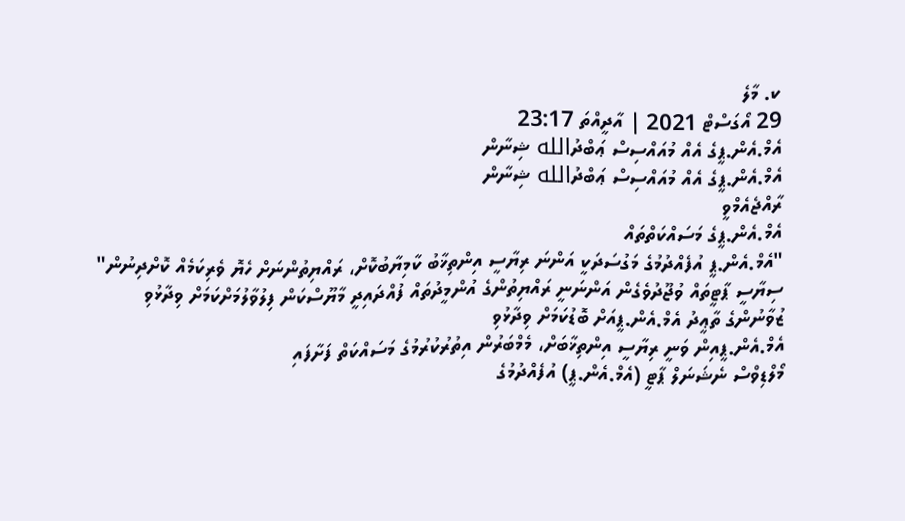ކ. މާލެ
29 އޯގަސްޓް 2021 | އާދީއްތަ 23:17
އެމް.އެން.ޕީގެ އެއް މުއައްސިސް ޢަބްދުالله ޝިނާން
އެމް.އެން.ޕީގެ އެއް މުއައްސިސް ޢަބްދުالله ޝިނާން
ރާއްޖެއެމްވީ
އެމް.އެން.ޕީގެ މަސައްކަތްތައް
"އެމް.އެން.ޕީ އުފެއްދުމުގެ މަގުސަދަކީ އަންނަ ރިޔާސީ އިންތިޚާބު ކާމިޔާބުކޮށް، ރައްޔިތުންނަށް ހެޔޮ ވެރިކަމެއް ކޮށްދިނުން"
ސިޔާސީ ޕާޓީތައް ވުޖޫދުވެގެން އަންނަނީ ރައްޔިތުންގެ އުންމީދުތައް ފުއްދައިދީ މާޔޫސްކަން ފިލުވާލުމަށްކަމަށް ވިދާޅުވި
ޒުވާނުންގެ ތާޢީދު އެމް.އެން.ޕީއަށް ބޮޑުކަމަށް ވިދާޅުވި
އެމް.އެން.ޕީއިން ވަނީ ރިޔާސީ އިންތިޚާބަށް، މެމްބަރުން އިތުރުކުރުމުގެ މަސައްކަތް ފަށާފައި
މޯލްޑިވްސް ނެޝަނަލް ޕާޓީ (އެމް.އެން.ޕީ) އުފެއްދުމުގެ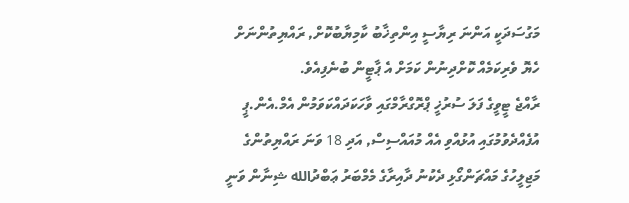މަގުސަދަކީ އަންނަ ރިޔާސީ އިންތިޚާބު ކާމިޔާބުކޮށް, ރައްޔިތުންނަށް ހެޔޮ ވެރިކަމެއް ކޮށްދިނުން ކަމަށް އެ ޕާޓީން ބުނެފިއެވެ.
ރާއްޖެ ޓީވީގެ ފަލަ ސުރުޚީ ޕްރޮގްރާމްގައި ވާހަކަދައްކަވަމުން އެމް.އެން.ޕީ އުފެއްދެވުމުގައި އުޅުއްވި އެއް މުއައްސިސް, އަދި 18 ވަނަ ރައްޔިތުންގެ މަޖިލީހުގެ މައްޗަންގޯޅި ދެކުނު ދާއިރާގެ މެމްބަރު ޢަބްދުالله ޝިނާން ވަނީ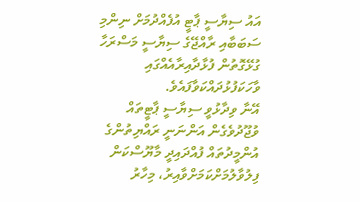އައު ސިޔާސީ ޕާޓީ އުފެއްދުމަށް ނިންމި ސަބަބާއި ރާއްޖޭގެ ސިޔާސީ މަސްރަހާ ގުޅޭގޮތުން ފުޅާދާއިރާއެއްގައި ވާހަކަފުޅުދައްކަވާފައެވެ.
އޭނާ ވިދާޅުވީ ސިޔާސީ ޕާޓީތައް ވުޖޫދުވެގެން އަންނަނީ ރައްޔިތުންގެ އުންމީދުތައް ފުއްދައިދީ މާޔޫސްކަން ފިލުވާލުމަށްކަމަށްވާއިރު، މިހާރު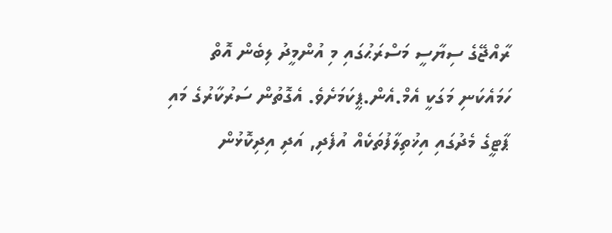ރާއްޖޭގެ ސިޔާސީ މަސްރަޙުގައި މި އުންމީދު ލިބެން އޮތް ހަމައެކަނި މަގަކީ އެމް.އެން.ޕީކަމަށެވެ. އެގޮތުން ސަރުކާރުގެ މައި ޕާޓީގެ މެދުގައި އިޚުތިލާފުތަކެއް އުފެދި, އަދި އިދިކޮޅުން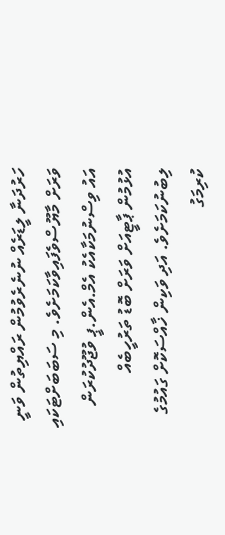ހަރުދަނާ ލީޑަރެއް ނުނެރެވުމުން ރައްޔިތުން ވަނީ ވަރަށް މާޔޫސްވެފައިވާކަމަށެވެ. މި ސަބަބަށްޓަކައި އައު ވިސްނުމަކާއެކު އެމް.އެން.ޕީ ވުޖޫދުކުރަން އުޅުމުން ޕާޓީއަށް ވަރަށް ބޮޑު ތަރުހީބެއް ލިބުނުކަމަށެވެ. އަދި ވަކިން ޚާއްސަކޮށް ގައުމުގެ ކުރިމަގު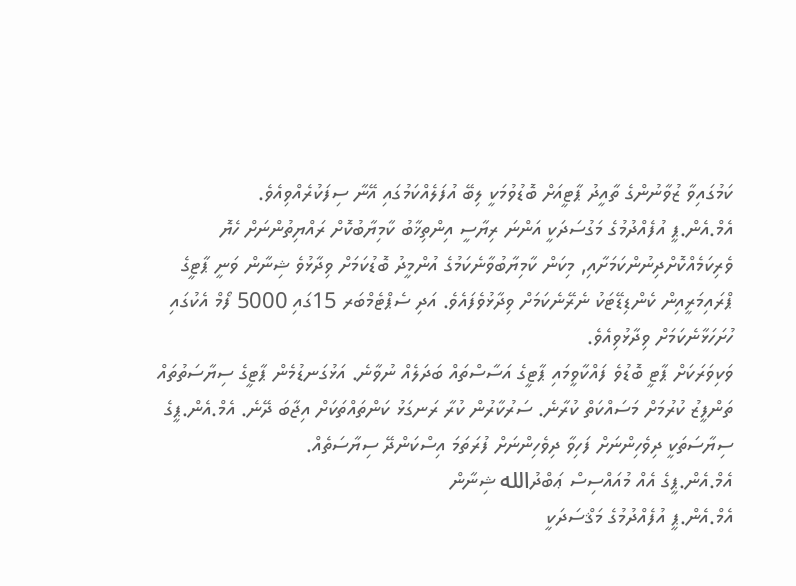ކަމުގައިވާ ޒުވާނުންގެ ތާއީދު ޕާޓީއަށް ބޮޑުވުމަކީ ލިބޭ އުފަލެއްކަމުގައި އޭނާ ސިފަކުރެއްވިއެވެ.
އެމް.އެން.ޕީ އުފެއްދުމުގެ މަގުސަދަކީ އަންނަ ރިޔާސީ އިންތިޚާބު ކާމިޔާބުކޮށް ރައްޔިތުންނަށް ހެޔޮ ވެރިކަމެއްކޮށްދިނުންކަމަށާއި, މިކަން ކާމިޔާބުވާނެކަމުގެ އުންމީދު ބޮޑުކަމަށް ވިދާޅުވެ ޝިނާން ވަނީ ޕާޓީގެ ޕްރައިމަރީއިން ކެންޑިޑޭޓަކު ނެރޭނެކަމަށް ވިދާޅުވެފައެވެ. އަދި ސެޕްޓެމްބަރ 15ގައި 5000 ފޯމް އެކުގައި ހުށަހަޅާނެކަމަށް ވިދާޅުވިއެވެ.
ވަކިވަރަކަށް ޕާޓީ ބޮޑުވެ ފައްކާވީމައި ޕާޓީގެ އަސާސްތައް ބަދަލެއް ނުވާނެ. އަޅުގަނޑުމެން ޕާޓީގެ ސިޔާސަތުތައް ތަންފީޒު ކުރުމަށް މަސައްކަތް ކުރާނެ. ސަރުކާރުން ކުރާ ރަނގަޅު ކަންތައްތަކަށް އިޖާބަ ދޭނެ. އެމް.އެން.ޕީގެ ސިޔާސަތަކީ ދިވެހިންނަށް ފަހިވާ ދިވެހިންނަށް ފުރަތަމަ އިސްކަންދޭ ސިޔާސަތެއް.
އެމް.އެން.ޕީގެ އެއް މުއައްސިސް ޢަބްދުالله ޝިނާން
އެމް.އެން.ޕީ އުފެއްދުމުގެ މަޤްސަދަކީ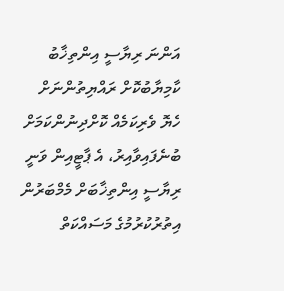އަންނަ ރިޔާސީ އިންތިޚާބު ކާމިޔާބުކޮށް ރައްޔިތުންނަށް ހެޔޮ ވެރިކަމެއް ކޮށްދިނުންކަމަށް ބުނެފައިވާއިރު، އެ ޕާޓީއިން ވަނީ ރިޔާސީ އިންތިޚާބަށް މެމްބަރުން އިތުރުކުރުމުގެ މަސައްކަތް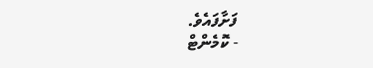ފަށާފައެވެ.
- ކޮމެންޓް